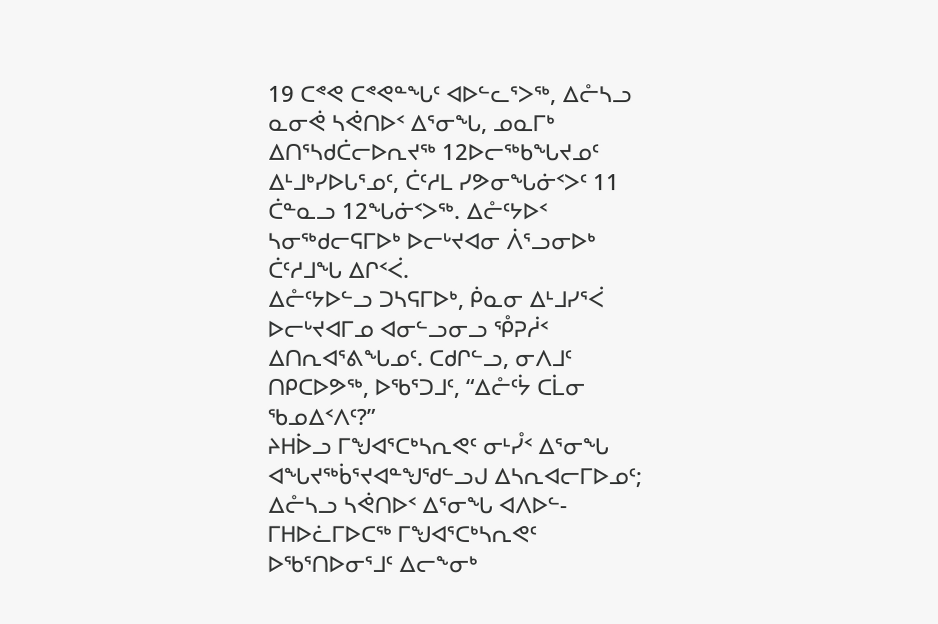19 ᑕᕝᕙ ᑕᕝᕙᓐᖓᑦ ᐊᐅᓪᓚᕐᐳᖅ, ᐃᓔᓴᓗ ᓇᓂᕚ ᓴᕚᑎᐅᑉ ᐃᕐᓂᖓ, ᓄᓇᒥᒃ ᐃᑎᕐᓴᑯᑖᓕᐅᕆᔪᖅ 12ᐅᓕᖅᑲᖓᔪᓄᑦ ᐃᒻᒧᒃᓯᐅᒐᕐᓄᑦ, ᑖᑦᓱᒪ ᓯᕗᓂᖓᓃᑉᐳᑦ 11 ᑖᓐᓇᓗ 12ᖓᓃᑉᐳᖅ. ᐃᓔᑦᔭᐅᑉ ᓴᓂᖅᑯᓕᕋᒥᐅᒃ ᐅᓕᒡᔪᐊᓂ ᐲᕐᓗᓂᐅᒃ ᑖᑦᓱᒧᖓ ᐃᒋᑉᐹ.
ᐃᓔᑦᔭᐅᓪᓗ ᑐᓴᕋᒥᐅᒃ, ᑮᓇᓂ ᐃᒻᒧᓯᕐᐹ ᐅᓕᒡᔪᐊᒥᓄ ᐊᓂᓪᓗᓂᓗ ᕾᕈᓲᑉ ᐃᑎᕆᐊᕐᕕᖓᓄᑦ. ᑕᑯᒋᓪᓗ, ᓂᐱᒧᑦ ᑎᑭᑕᐅᕗᖅ, ᐅᖃᕐᑐᒧᑦ, “ᐃᓔᑦᔮ ᑕᒫᓂ ᖃᓄᐃᑉᐱᑦ?”
ᔨᕼᐆᓗ ᒥᖑᐊᕐᑕᒃᓴᕆᕙᑦ ᓂᒻᓮᑉ ᐃᕐᓂᖓ ᐊᖓᔪᖅᑳᕐᔪᐊᓐᖑᖁᓪᓗᒍ ᐃᓴᕆᐊᓕᒥᐅᓄᑦ; ᐃᓔᓴᓗ ᓴᕚᑎᐅᑉ ᐃᕐᓂᖓ ᐊᐱᐅᓪ-ᒥᕼᐅᓛᒥᐅᑕᖅ ᒥᖑᐊᕐᑕᒃᓴᕆᕙᑦ ᐅᖃᕐᑎᐅᓂᕐᒧᑦ ᐃᓕᖕᓂᒃ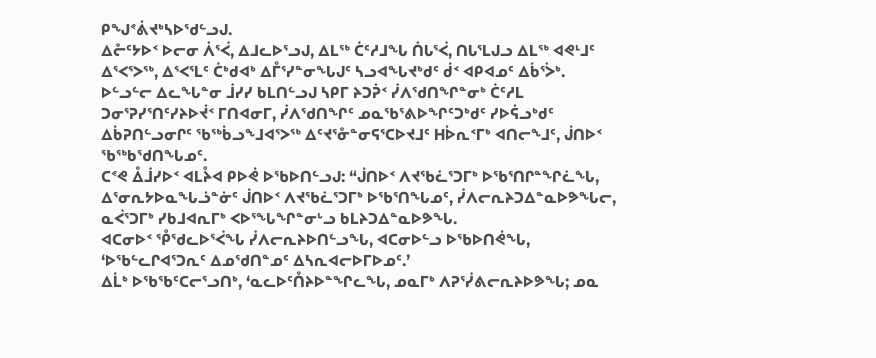ᑭᖑᕝᕖᔪᒃᓴᐅᖁᓪᓗᒍ.
ᐃᓔᑦᔭᐅᑉ ᐅᓕᓂ ᐲᕐᐹ, ᐃᒧᓚᐅᕐᓗᒍ, ᐃᒪᖅ ᑖᑦᓱᒧᖓ ᑏᒐᕐᐹ, ᑎᒐᕐᒪᒍᓗ ᐃᒪᖅ ᐊᕙᒻᒧᑦ ᐃᕐᐸᕐᐳᖅ, ᐃᕐᐸᕐᒪᑦ ᑖᒃᑯᐊᒃ ᐃᒤᕐᓯᓐᓂᖓᒍᑦ ᓴᓗᐊᖓᔪᒃᑯᑦ ᑰᑉ ᐊᑭᐊᓄᑦ ᐃᑳᕐᐴᒃ.
ᐅᓪᓗᓪᓕ ᐃᓚᖓᓐᓂ ᒨᓯᓯ ᑲᒪᑎᓪᓗᒍ ᓴᑭᒥ ᔨᑐᕉᑉ ᓰᐱᖁᑎᖏᓐᓂᒃ ᑖᑦᓱᒪ ᑐᓂᕐᕈᓯᕐᑎᑦᓯᔨᐅᔫᑉ ᒥᑎᐊᓂᒥ, ᓰᐱᖁᑎᖏᑦ ᓄᓇᖃᕐᕕᐅᖏᑦᑐᒃᑯᑦ ᓯᐅᕌᓗᒃᑯᑦ ᐃᑳᕈᑎᓪᓗᓂᒋᑦ ᖃᖅᑳᓗᖕᒧᐊᕐᐳᖅ ᐃᑦᔪᕐᓁᓐᓂᕋᕐᑕᐅᔪᒧᑦ ᕼᐆᕆᑉᒥᒃ ᐊᑎᓕᖕᒧᑦ, ᒎᑎᐅᑉ ᖃᖅᑲᖁᑎᖓᓄᑦ.
ᑕᕝᕙ ᐂᒨᓯᐅᑉ ᐊᒪᔧᐊ ᑭᐅᕚ ᐅᖃᐅᑎᓪᓗᒍ: “ᒎᑎᐅᑉ ᐱᔪᖃᓛᕐᑐᒥᒃ ᐅᖃᕐᑎᒋᓐᖏᓛᖓ, ᐃᕐᓂᕆᔭᐅᓇᖓᓘᓐᓃᑦ ᒎᑎᐅᑉ ᐱᔪᖃᓛᕐᑐᒥᒃ ᐅᖃᕐᑎᖓᓄᑦ, ᓰᐱᓕᕆᔨᑐᐃᓐᓇᐅᕗᖓᓕ, ᓇᐹᕐᑐᒥᒃ ᓯᑲᒧᐊᕆᒥᒃ ᐸᐅᕐᖓᖏᓐᓂᒡᓗ ᑲᒪᔨᑐᐃᓐᓇᐅᕗᖓ.
ᐊᑕᓂᐅᑉ ᕾᖁᓚᐅᕐᐹᖓ ᓰᐱᓕᕆᔨᐅᑎᓪᓗᖓ, ᐊᑕᓂᐅᓪᓗ ᐅᖃᐅᑎᕚᖓ, ‘ᐅᖃᓪᓚᒋᐊᕐᑐᕆᑦ ᐃᓄᖁᑎᓐᓄᑦ ᐃᓴᕆᐊᓕᐅᒥᐅᓄᑦ.’
ᐃᒫᒃ ᐅᖃᖃᑦᑕᓕᕐᓗᑎᒃ, ‘ᓇᓚᐅᑦᑍᔨᐅᓐᖏᓚᖓ, ᓄᓇᒥᒃ ᐱᕈᕐᓰᕕᓕᕆᔨᐅᕗᖓ; ᓄᓇ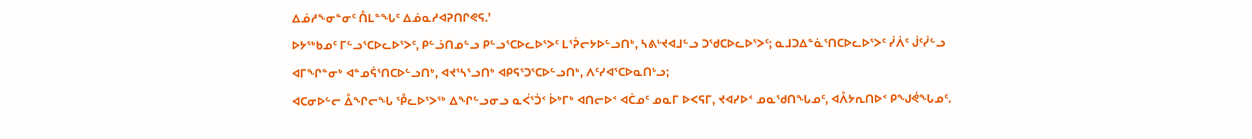ᐃᓅᓱᖕᓂᓐᓂᑦ ᑍᒪᓐᖓᑦ ᐃᓅᓇᓱᐊᕈᑎᒋᕙᕋ.’
ᐅᔭᖅᑲᓄᑦ ᒥᓪᓗᕐᑕᐅᓚᐅᕐᐳᑦ, ᑭᓪᓘᑎᓄᓪᓗ ᑭᓪᓗᕐᑕᐅᓚᐅᕐᐳᑦ ᒪᕐᕉᓕᔭᐅᓪᓗᑎᒃ, ᓴᕕᒡᔪᐊᒧᓪᓗ ᑐᖁᑕᐅᓚᐅᕐᐳᑦ; ᓇᒧᑐᐃᓐᓈᕐᑎᑕᐅᓚᐅᕐᐳᑦ ᓰᐲᑦ ᒎᑦᓰᓪᓗ ᐊᒥᖏᓐᓂᒃ ᐊᓐᓄᕌᕐᑎᑕᐅᓪᓗᑎᒃ, ᐊᔪᕐᓴᕐᓗᑎᒃ ᐊᑭᕋᕐᑐᕐᑕᐅᓪᓗᑎᒃ, ᐱᑦᓯᐊᕐᑕᐅᓇᑎᒡᓗ;
ᐊᑕᓂᐅᓪᓕ ᐂᖏᓕᖓ ᕾᓚᐅᕐᐳᖅ ᐃᖏᓪᓗᓂᓗ ᓇᐹᕐᑑᑉ ᐆᒃᒥᒃ ᐊᑎᓕᐅᑉ ᐊᑖᓄᑦ ᓄᓇᒥ ᐅᐸᕋᒥ, ᔪᐊᓯᐅᑉ ᓄᓇᖁᑎᖓᓄᑦ, ᐊᐰᔭᕆᑎᐅᑉ ᑭᖑᕚᖓᓄᑦ.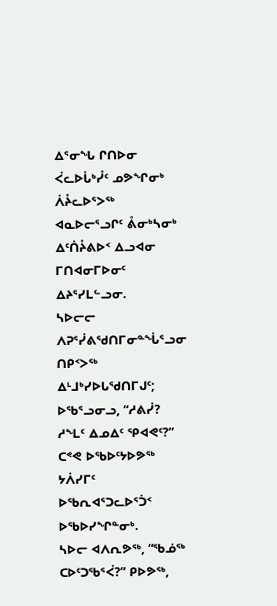ᐃᕐᓂᖓ ᒋᑎᐅᓂ ᐹᓚᐅᒑᒃᓮᑦ ᓄᕗᖏᓂᒃ ᐲᔧᓚᐅᕐᐳᖅ ᐊᓇᐅᓕᕐᓗᒋᑦ ᕔᓂᒃᓴᓂᒃ ᐃᑦᑏᔧᕕᐅᑉ ᐃᓗᐊᓂ ᒥᑎᐊᓂᒥᐅᓂᑦ ᐃᔨᕐᓯᒪᓪᓗᓂ.
ᓴᐅᓕᓕ ᐱᕈᕐᓰᕕᖁᑎᒥᓂᓐᖔᕐᓗᓂ ᑎᑭᑉᐳᖅ ᐃᒻᒧᒃᓯᐅᒐᖁᑎᒥᒍᑦ; ᐅᖃᕐᓗᓂᓗ, “ᓱᕕᓰ? ᓱᖕᒪᑦ ᐃᓄᐃᑦ ᕿᐊᕙᑦ?” ᑕᕝᕙ ᐅᖃᐅᑦᔭᐅᕗᖅ ᔭᐲᓯᒥᑦ ᐅᖃᕆᐊᕐᑐᓚᐅᕐᑑᑉ ᐅᖃᐅᓯᖏᓐᓂᒃ.
ᓴᐅᓕ ᐊᐱᕆᕗᖅ, “ᖃᓅᖅ ᑕᐅᑦᑐᖃᕐᐹ?” ᑭᐅᕗᖅ,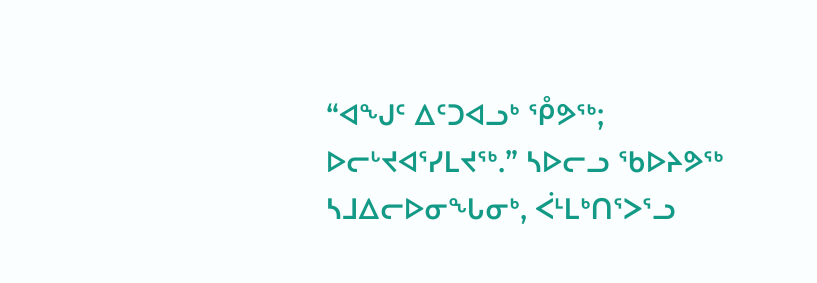“ᐊᖑᑦ ᐃᑦᑐᐊᓗᒃ ᕾᕗᖅ; ᐅᓕᒡᔪᐊᕐᓯᒪᔪᖅ.” ᓴᐅᓕᓗ ᖃᐅᔨᕗᖅ ᓴᒧᐃᓕᐅᓂᖓᓂᒃ, ᐹᒻᒪᒃᑎᕐᐳᕐᓗ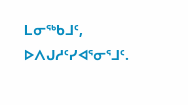ᒪᓂᖅᑲᒧᑦ, ᐅᐱᒍᓱᑦᓯᐊᕐᓂᕐᒧᑦ.